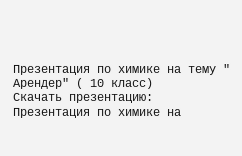Презентация по химике на тему " Арендер" ( 10 класс)
Cкачать презентацию: Презентация по химике на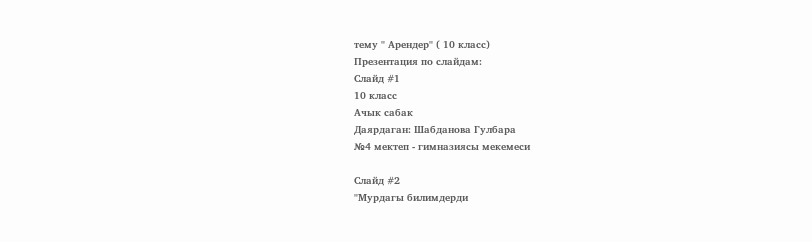тему " Арендер" ( 10 класс)
Презентация по слайдам:
Слайд #1
10 класс
Ачык сабак
Даярдаган: Шабданова Гулбара
№4 мектеп - гимназиясы мекемеси

Слайд #2
"Мурдагы билимдерди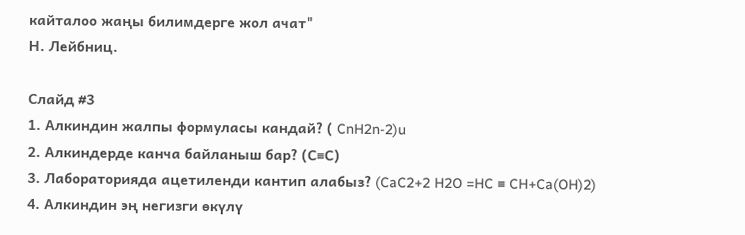кайталоо жаңы билимдерге жол ачат"
Н. Лейбниц.

Слайд #3
1. Алкиндин жалпы формуласы кандай? ( CnH2n-2)u
2. Алкиндерде канча байланыш бар? (С≡С)
3. Лабораторияда ацетиленди кантип алабыз? (CaC2+2 H2O =HC ≡ CH+Ca(OH)2)
4. Алкиндин эң негизги өкүлү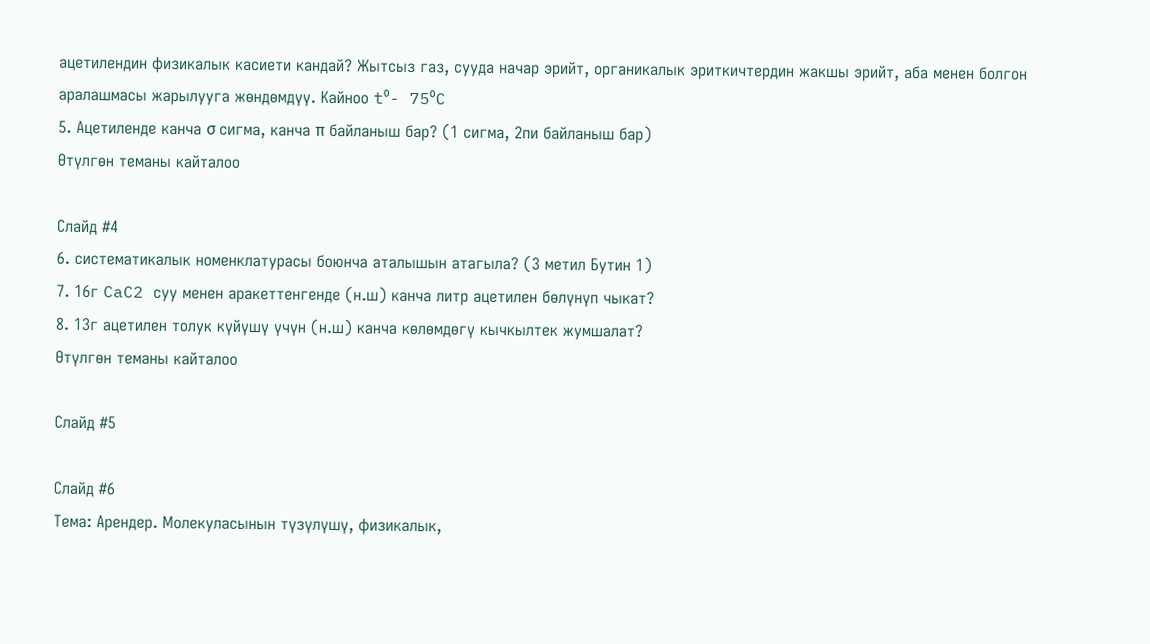ацетилендин физикалык касиети кандай? Жытсыз газ, сууда начар эрийт, органикалык эриткичтердин жакшы эрийт, аба менен болгон аралашмасы жарылууга жөндөмдүү. Кайноо t⁰- 75⁰C
5. Ацетиленде канча σ сигма, канча π байланыш бар? (1 сигма, 2пи байланыш бар)
Өтүлгөн теманы кайталоо

Слайд #4
6. систематикалык номенклатурасы боюнча аталышын атагыла? (3 метил Бутин 1)
7. 16г CaC2 суу менен аракеттенгенде (н.ш) канча литр ацетилен бөлүнүп чыкат?
8. 13г ацетилен толук күйүшү үчүн (н.ш) канча көлөмдөгү кычкылтек жумшалат?
Өтүлгөн теманы кайталоо

Слайд #5

Слайд #6
Тема: Арендер. Молекуласынын түзүлүшү, физикалык,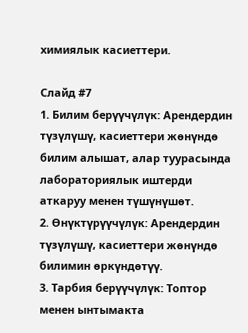химиялык касиеттери.

Слайд #7
1. Билим берүүчүлүк: Арендердин түзүлүшү, касиеттери жөнүндө билим алышат, алар туурасында лабораториялык иштерди аткаруу менен түшүнүшөт.
2. Өнүктүрүүчүлүк: Арендердин түзүлүшү, касиеттери жөнүндө билимин өркүндөтүү.
3. Тарбия берүүчүлүк: Топтор менен ынтымакта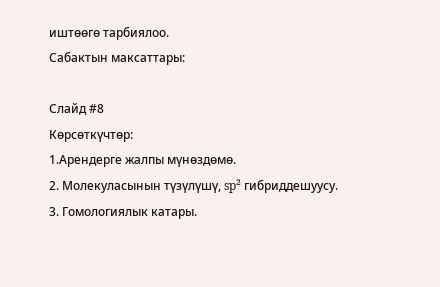иштөөгө тарбиялоо.
Сабактын максаттары:

Слайд #8
Көрсөткүчтөр:
1.Арендерге жалпы мүнөздөмө.
2. Молекуласынын түзүлүшү, sp² гибриддешуусу.
3. Гомологиялык катары.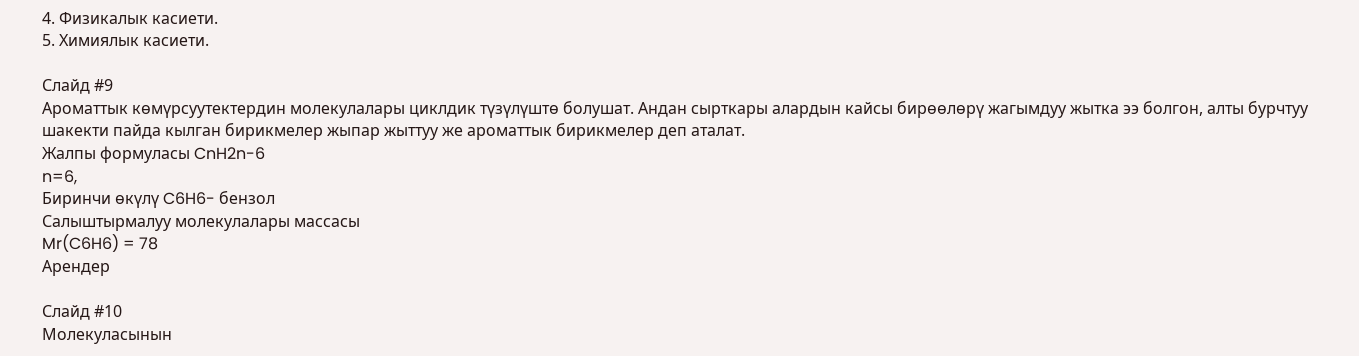4. Физикалык касиети.
5. Химиялык касиети.

Слайд #9
Ароматтык көмүрсуутектердин молекулалары циклдик түзүлүштө болушат. Андан сырткары алардын кайсы бирөөлөрү жагымдуу жытка ээ болгон, алты бурчтуу шакекти пайда кылган бирикмелер жыпар жыттуу же ароматтык бирикмелер деп аталат.
Жалпы формуласы CnH2n-6
n=6,
Биринчи өкүлү C6H6- бензол
Салыштырмалуу молекулалары массасы
Mr(C6H6) = 78
Арендер

Слайд #10
Молекуласынын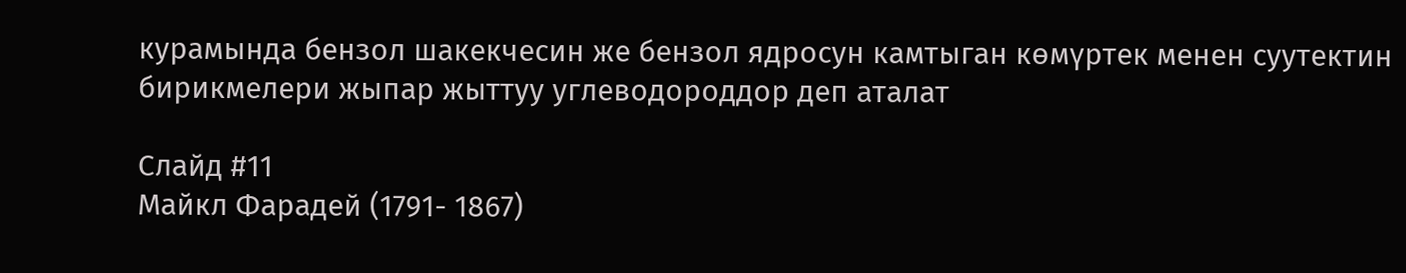курамында бензол шакекчесин же бензол ядросун камтыган көмүртек менен суутектин бирикмелери жыпар жыттуу углеводороддор деп аталат

Слайд #11
Майкл Фарадей (1791- 1867)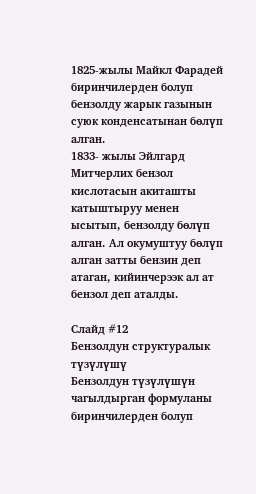1825-жылы Майкл Фарадей биринчилерден болуп бензолду жарык газынын суюк конденсатынан бөлүп алган.
1833- жылы Эйлгард Митчерлих бензол кислотасын акиташты катыштыруу менен ысытып, бензолду бөлүп алган. Ал окумуштуу бөлүп алган затты бензин деп атаган, кийинчерээк ал ат бензол деп аталды.

Слайд #12
Бензолдун структуралык түзүлүшү
Бензолдун түзүлүшүн чагылдырган формуланы биринчилерден болуп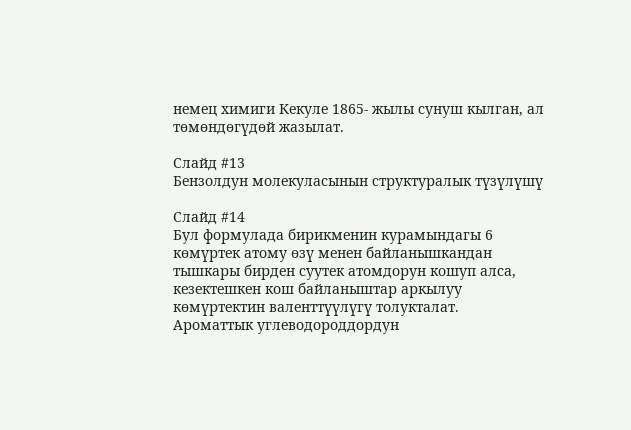немец химиги Кекуле 1865- жылы сунуш кылган, ал төмөндөгүдөй жазылат.

Слайд #13
Бензолдун молекуласынын структуралык түзүлүшү

Слайд #14
Бул формулада бирикменин курамындагы 6 көмүртек атому өзү менен байланышкандан тышкары бирден суутек атомдорун кошуп алса, кезектешкен кош байланыштар аркылуу көмүртектин валенттүүлүгү толукталат.
Ароматтык углеводороддордун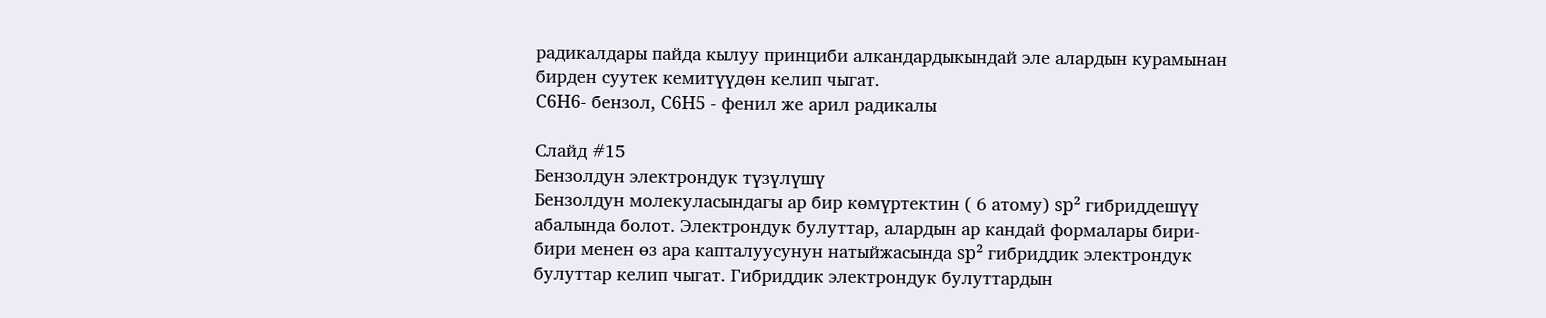радикалдары пайда кылуу принциби алкандардыкындай эле алардын курамынан бирден суутек кемитүүдөн келип чыгат.
C6H6- бензол, C6H5 - фенил же арил радикалы

Слайд #15
Бензолдун электрондук түзүлүшү
Бензолдун молекуласындагы ар бир көмүртектин ( 6 атому) sp² гибриддешүү абалында болот. Электрондук булуттар, алардын ар кандай формалары бири- бири менен өз ара капталуусунун натыйжасында sp² гибриддик электрондук булуттар келип чыгат. Гибриддик электрондук булуттардын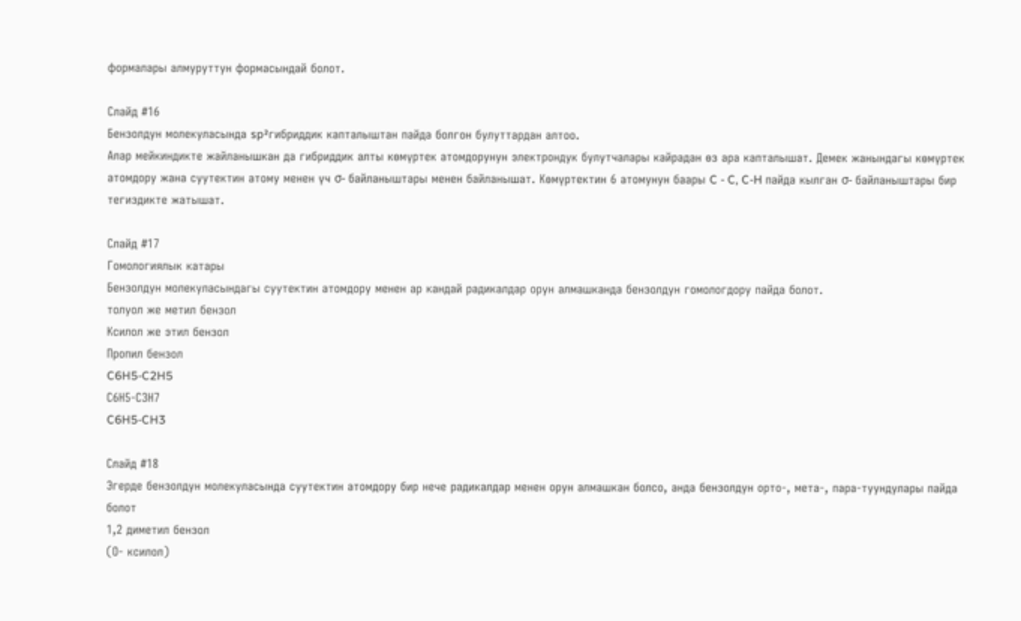формалары алмуруттун формасындай болот.

Слайд #16
Бензолдун молекуласында sp²гибриддик капталыштан пайда болгон булуттардан алтоо.
Алар мейкиндикте жайланышкан да гибриддик алты көмүртек атомдорунун электрондук булутчалары кайрадан өз ара капталышат. Демек жанындагы көмүртек атомдору жана суутектин атому менен үч σ- байланыштары менен байланышат. Көмүртектин 6 атомунун баары C - C, C-H пайда кылган σ- байланыштары бир тегиздикте жатышат.

Слайд #17
Гомологиялык катары
Бензолдун молекуласындагы суутектин атомдору менен ар кандай радикалдар орун алмашканда бензолдун гомологдору пайда болот.
толуол же метил бензол
Ксилол же этил бензол
Пропил бензол
C6H5-C2H5
С6Н5-С3Н7
C6H5-CH3

Слайд #18
Эгерде бензолдун молекуласында суутектин атомдору бир нече радикалдар менен орун алмашкан болсо, анда бензолдун орто-, мета-, пара-туундулары пайда болот
1,2 диметил бензол
(О- ксилол)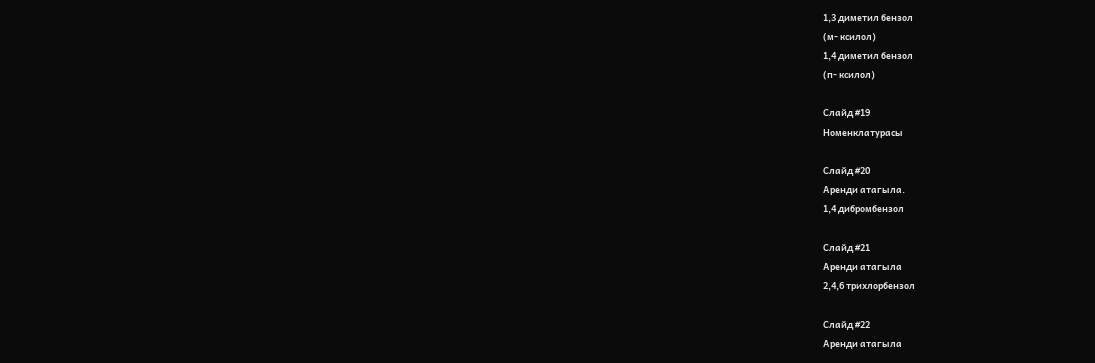1,3 диметил бензол
(м- ксилол)
1,4 диметил бензол
(п- ксилол)

Слайд #19
Номенклатурасы

Слайд #20
Аренди атагыла.
1,4 дибромбензол

Слайд #21
Аренди атагыла
2,4,6 трихлорбензол

Слайд #22
Аренди атагыла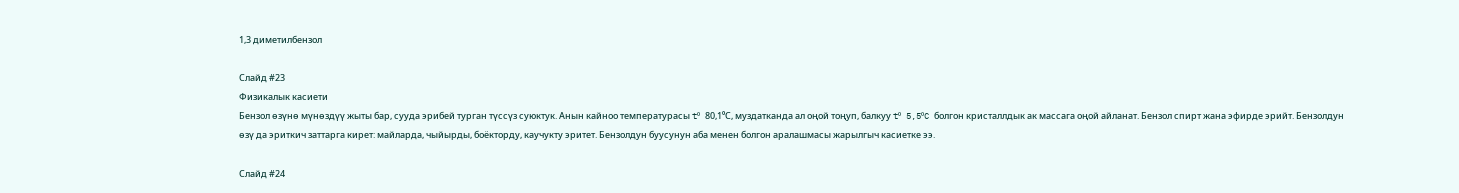1,3 диметилбензол

Слайд #23
Физикалык касиети
Бензол өзүнө мүнөздүү жыты бар, сууда эрибей турган түссүз суюктук. Анын кайноо температурасы t⁰ 80,1⁰С, муздатканда ал оңой тоңуп, балкуу t⁰ 5,5⁰C болгон кристаллдык ак массага оңой айланат. Бензол спирт жана эфирде эрийт. Бензолдун өзү да эриткич заттарга кирет: майларда, чыйырды, боёкторду, каучукту эритет. Бензолдун буусунун аба менен болгон аралашмасы жарылгыч касиетке ээ.

Слайд #24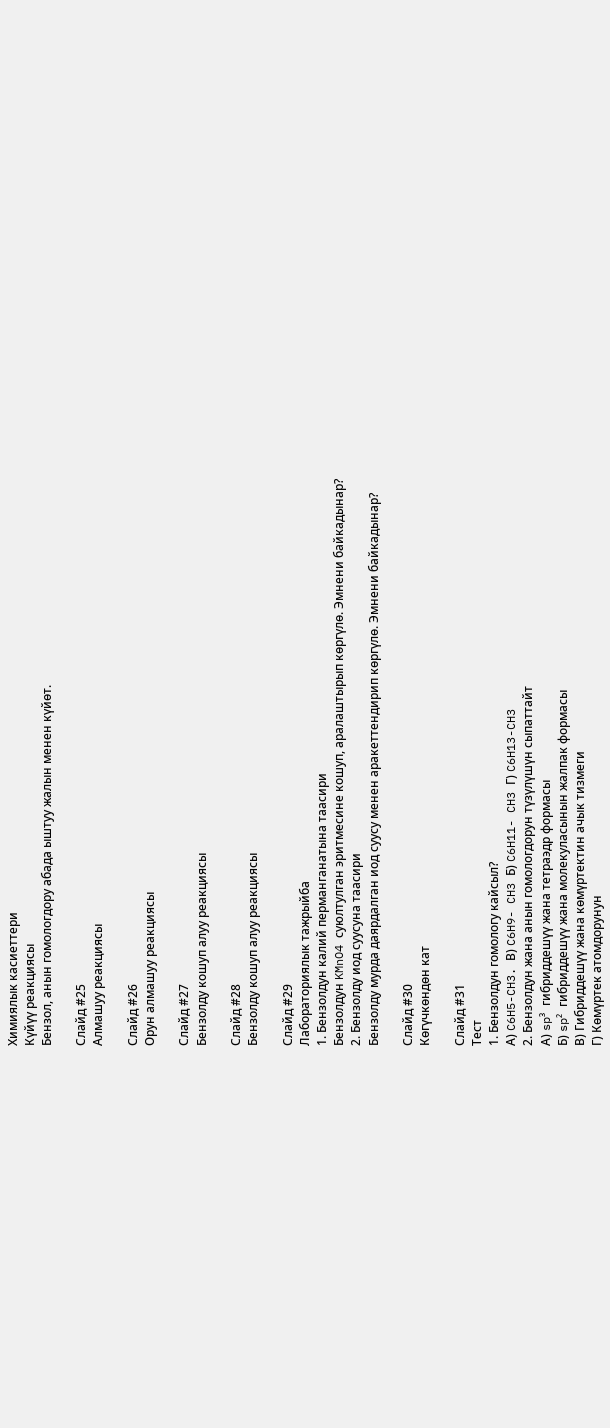Химиялык касиеттери
Күйүү реакциясы
Бензол, анын гомологдору абада ыштуу жалын менен күйөт.

Слайд #25
Алмашуу реакциясы

Слайд #26
Орун алмашуу реакциясы

Слайд #27
Бензолду кошуп алуу реакциясы

Слайд #28
Бензолду кошуп алуу реакциясы

Слайд #29
Лабораториялык тажрыйба
1. Бензолдун калий перманганатына таасири
Бензолдун KMnO4 суюлтулган эритмесине кошуп, аралаштырып көргүлө. Эмнени байкадынар?
2. Бензолду иод суусуна таасири
Бензолду мурда даярдалган иод суусу менен аракеттендирип көргүлө. Эмнени байкадынар?

Слайд #30
Көгүчкөндөн кат

Слайд #31
Тест
1. Бензолдун гомологу кайсыл?
А) C6H5-CH3. В) C6H9- CH3 Б) C6H11- CH3 Г) C6H13-CH3
2. Бензолдун жана анын гомологдорун түзүлүшүн сыпаттайт
А) sp³ гибриддешүү жана тетраэдр формасы
Б) sp² гибриддешүү жана молекуласынын жалпак формасы
В) Гибриддешүү жана көмүртектин ачык тизмеги
Г) Көмүртек атомдорунун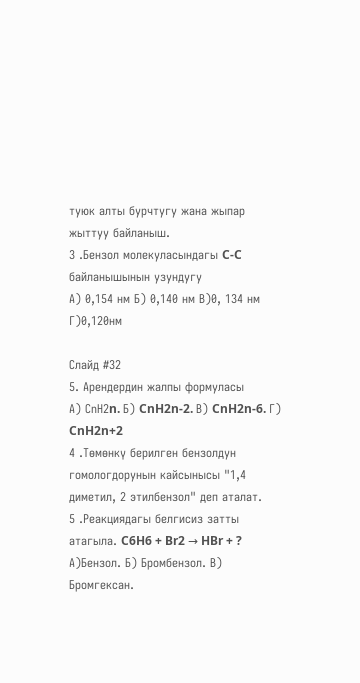туюк алты бурчтугу жана жыпар жыттуу байланыш.
3 .Бензол молекуласындагы C-C байланышынын узундугу
А) 0,154 нм Б) 0,140 нм В)0, 134 нм Г)0,120нм

Слайд #32
5. Арендердин жалпы формуласы
А) СnH2n. Б) CnH2n-2. В) CnH2n-6. Г) CnH2n+2
4 .Төмөнкү берилген бензолдун гомологдорунын кайсынысы "1,4 диметил, 2 этилбензол" деп аталат.
5 .Реакциядагы белгисиз затты атагыла. C6H6 + Br2 → HBr + ?
А)Бензол. Б) Бромбензол. В) Бромгексан.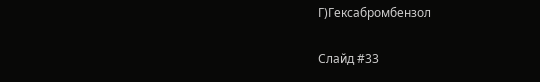Г)Гексабромбензол

Слайд #33